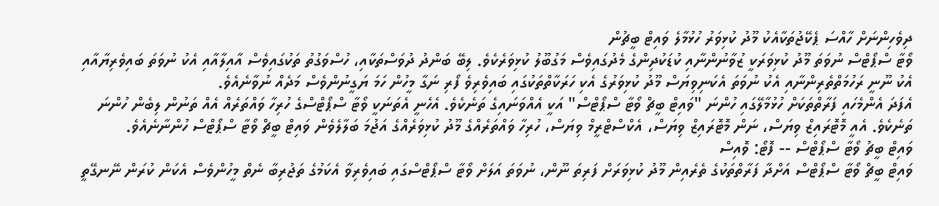ދިވެހިންނަށް ހާއްސަ ޕެކޭޖުތަކާއެކު މޫދު ކުޅިވަރު ހުޅުމާލެ ވައިޓް ބީޗުން
ވޯޓާ ސްޕޯޓްސް ނުވަތަ މޫދު ކުޅިވަރަކީ ޒުވާނުންނާއި ކުޑަކުދިންގެ މެދުގައިވެސް މަގުބޫލު ކުޅިވަރެކެވެ. ލިބޭ ބަންދު ދުވަސްތަކާއި، ހުސްވަގުތު ތަކުގައިވެސް އާއިލާއާއި އެކު ނުވަތަ ބައިވެރިޔާއާއި އެކު ނޫނީ ރަހުމަތްތެރިންނާއި އެކު ނުވަތަ އެކަނިވިޔަސް މޫދު ކުޅިވަރުގެ އެކި ހަރަކާތްތަކުގައި ބައިވެރިވެ ފޯރި ނަގާ މީހުން ހަމަ ޔަގީނުންވެސް މަދެއް ނުވާނެއެވެ.
އެފަދަ އެންމެހައި ފަރާތްތަކަށް ހުޅުމާލޭގައި ހުންނަ "ވައިޓް ބީޗް ވޯޓާ ސްޕޯޓްސް" އަކީ އެއްވަނައިގެ ތަނެކެވެ. އެހެނީ އެތަނަކީ ވޯޓާ ސްޕޯޓްސްގެ ހުރިހާ ވައްތަރެއް އެއް ތަނުން ލިބެން ހުންނަ ތަނެކެވެ. އެއީ މޮޓޮރައިޒް ވިޔަސް، ނަން މޮޓޮރައިޒް ވިޔަސް، އެކްސްޓްރީމް ވިޔަސް، ހުރިހާ ވައްތަރެއްގެ މޫދު ކުޅިވަރެއްގެ އަޖުމަ ބަލާލެވެން ވައިޓް ބީޗް ވޯޓާ ސްޕޯޓްސް ހުންނާނެއެވެ.
ވައިޓް ބީޗު ވޯޓާ ސްޕޯޓްސް -- ފޮޓޯ: ވޮއިސް
ވައިޓް ބީޗް ވޯޓާ ސްޕޯޓްސް އަށްދާ ފަރާތްތަކުގެ ތެރެއިން މޫދު ކުޅިވަރަށް ފަރިތަ ނޫން، ނުވަތަ އަލަށް ވޯޓާ ސްޕޯޓްސްގައި ބައިވެރިވާ އެކަމުގެ ތަޖުރިބާ ނެތް މީހުންވެސް އެކަން ކުރަން ނޭނގޭތީ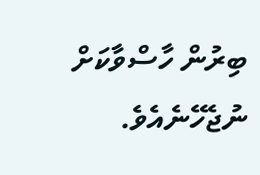ބިރުން ހާސްވާކަށް ނުޖެހޭނެއެވެ.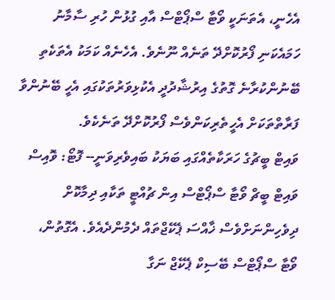އެހެނީ، އެތަނަކީ ވޯޓާ ސްޕޯޓްސް އާއި ގުޅުން ހުރި ސާމާނު ހަމައެކަނި ފޯރުކޮށްދޭ ތަނެއް ނޫނެވެ. އެހެނެއް ކަމަކު އެތަކެތި ބޭނުންކުރާނެ ގޮތުގެ އިރުޝާދުދީ އެކުޅިވަރުތަކުގައި އެހީ ބޭނުންވާ ފަރާތްތަކަށް އެހީތެރިކަންވެސް ފޯރުކޮށްދޭ ތަނެކެވެ.
ވައިޓް ބީޗުގެ ހަރަކާތެއްގައި ބަޔަކު ބައިވެރިވަނީ-- ފޮޓޯ: ވޮއިސް
ވައިޓް ބީޗް ވޯޓާ ސްޕޯޓްސް އިން ޗުއްޓީ ތަކާއި ދިމާކޮށް ދިވެހިންނަށްވެސް ޚާއްސަ ޕެކޭޖްތައް ދެމުންދެއެވެ. އެގޮތުން، ވޯޓާ ސްޕޯޓްސް ބޭސިކް ޕެކޭޖް ނަގާ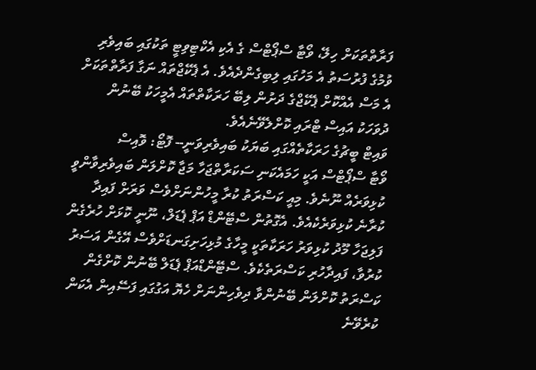ފަރާތްތަކަށް ހިލޭ، ވޯޓާ ސްޕޯޓްސް ގެ އެކި އެކްޓިވިޓީ ތަކުގައި ބައިވެރި ވުމުގެ ފުރުސަތު އެ މަހުގައި ލިބިގެންދެއެވެ. އެ ޕެކޭޖްތައް ނަގާ ފަރާތްތަކަށް އެ މަސް އެއްކޮށް ޕެކޭޖްގެ ދަށުން ލިބޭ ހަރަކާތްތައް އެމީހަކު ބޭނުން ދުވަހަކު އައިސް ޓްރައި ކޮށްލެވޭނެއެވެ.
ވައިޓް ބީޗުގެ ހަރަކާތެއްގައި ބަޔަކު ބައިވެރިވަނީ-- ފޮޓޯ: ވޮއިސް
ވޯޓާ ސްޕޯޓްސް އަކީ ހަމައެކަނި ސަކަރާތްޖަހާ މަޖާ ކޮށްލަން ބައިވެރިވާންވީ ކުޅިވަރެއް ނޫނެވެ. މިއީ ކަސްރަތު ކުރާ މީހުންނަށްވެސް ވަރަށް ފައިދާ ކުރާނެ ކުޅިވަރެކެއެވެ. އެގޮތުން ސްޓޭންޑް އަޕް ޕެޑަލް، ނޫނީ ކޮޅަށް ހުރެގެން ފަލިޖަހާ މޫދު ކުޅިވަރު ހަރަކާތަކީ މީހާގެ މުޅިހަށިގަނޑަށްވެސް އޭގެން އަސަރު ކުރުވާ، ފައިދާހުރި ކަސްރަތެކެވެ. ސްޓޭންޑްއަޕް ޕެޑަލް ބޭނުން ކޮށްގެން ކަސްރަތު ކޮށްލަން ބޭނުންވާ ދިވެހިންނަށް ހެޔޮ އަގުގައި ފަސޭއިން އެކަން ކުރެވޭނެ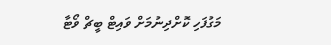މަގުފަހި ކޮށްދިނުމަށް ވައިޓް ބީޗް ވޯޓާ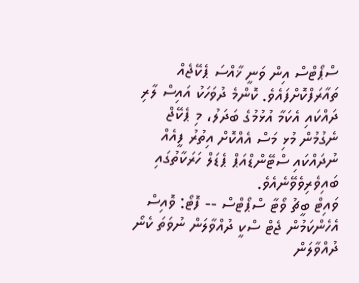ސްޕޯޓްސް އިން ވަނީ ޚާއްސަ ޕެކޭޖެއް ތައާރަފްކޮށްފައެވެ. ކޮންމެ ދުވަހަކު އައިސް ލާރި ދައްކައި އެކަމާ އުޅުމުގެ ބަދަލު، މި ޕެކޭޖް ނެގުމުން މުޅި މަސް އެއްކޮށް އިތުރު ފީއެއް ނުދައްކައި ސްޓޭންޑްއަޕް ޕެޑަލް ހަރަކާތުގައި ބައިވެރިވެވޭނެއެވެ.
ވައިޓް ބީޗު ވޯޓާ ސްޕޯޓްސް -- ފޮޓޯ: ވޮއިސް
އެހެންކަމުން ޖެޓް ސްކީ ދުއްވާލަން ނުވަތަ ކެނޯ ދުއްވާލަން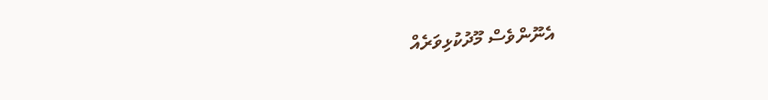އެނޫންވެސް މޫދުކުޅިވަރެއް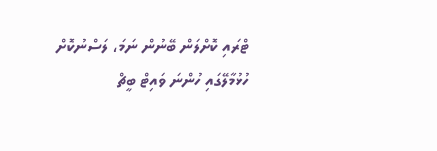ޓްރައި ކޮށްލަން ބޭނުން ނަމަ، ލަސްނުކޮށް ހުޅުމާލޭގައި ހުންނަ ވައިޓް ބީޗް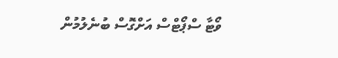ވޯޓާ ސްޕޯޓްސް އަށްގޮސް ބުނެލުމުން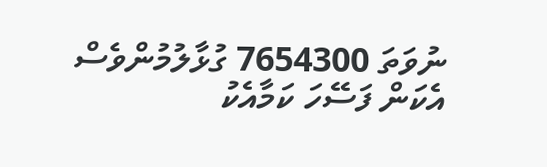ނުވަތަ 7654300 ގުޅާލުމުންވެސް އެކަން ފަސޭހަ ކަމާއެކު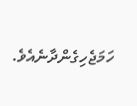ހަމަޖެހިގެންދާނެއެވެ.